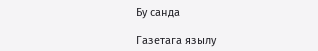Бу санда

Газетага язылу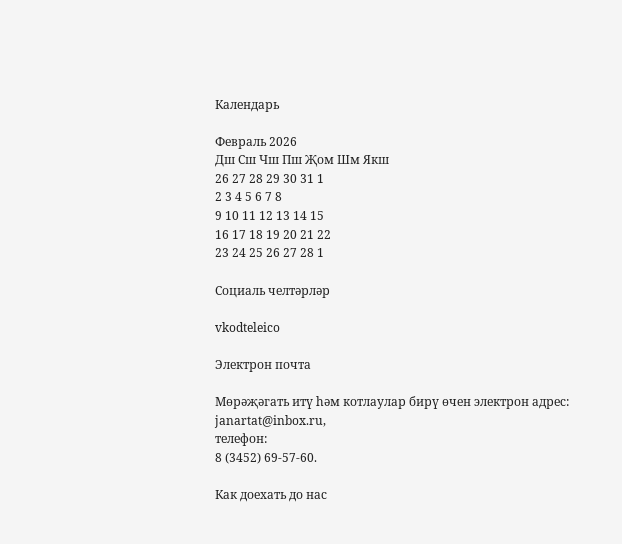Календарь

Февраль 2026
Дш Сш Чш Пш Җом Шм Якш
26 27 28 29 30 31 1
2 3 4 5 6 7 8
9 10 11 12 13 14 15
16 17 18 19 20 21 22
23 24 25 26 27 28 1

Социаль челтәрләр

vkodteleico

Электрон почта

Мөрәҗәгать итү һәм котлаулар бирү өчен электрон адрес:
janartat@inbox.ru,
телефон:
8 (3452) 69-57-60.

Как доехать до нас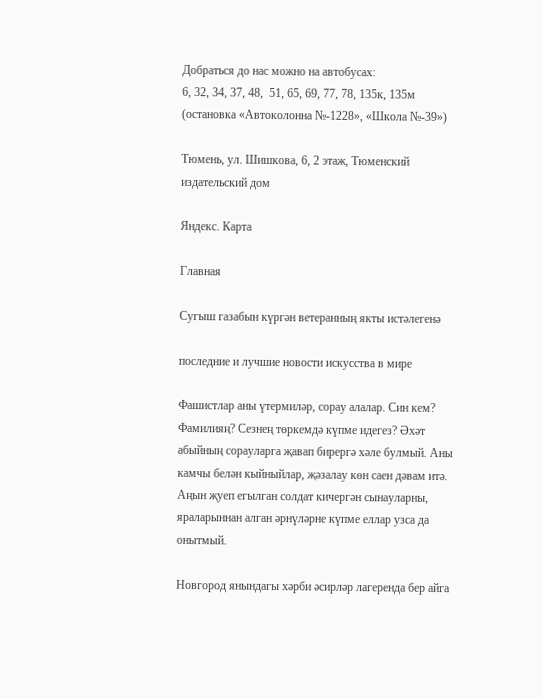Добраться до нас можно на автобусах:
6, 32, 34, 37, 48,  51, 65, 69, 77, 78, 135к, 135м
(остановка «Автоколонна №-1228», «Школа №-39»)

Тюмень, ул. Шишкова, 6, 2 этаж, Тюменский издательский дом

Яндекс. Карта

Главная

Сугыш газабын күргән ветеранның якты истәлегенә

последние и лучшие новости искусства в мире

Фашистлар аны үтермиләр, сорау алалар. Син кем? Фамилияң? Сезнең төркемдә күпме идегез? Әхәт абыйның сорауларга җавап бирергә хәле булмый. Аны камчы белән кыйныйлар, җәзалау көн саен дәвам итә. Аңын җуеп егылган солдат кичергән сынауларны, яраларыннан алган әрнүләрне күпме еллар узса да онытмый.

Новгород янындагы хәрби әсирләр лагеренда бер айга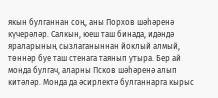якын булганнан соң, аны Порхов шәһәренә күчерәләр. Салкын, юеш таш бинада, идәндә яраларының сызлаганыннан йоклый алмый, төннәр буе таш стенага таянып утыра. Бер ай монда булгач, аларны Псков шәһәренә алып китәләр. Монда да әсирлектә булганнарга кырыс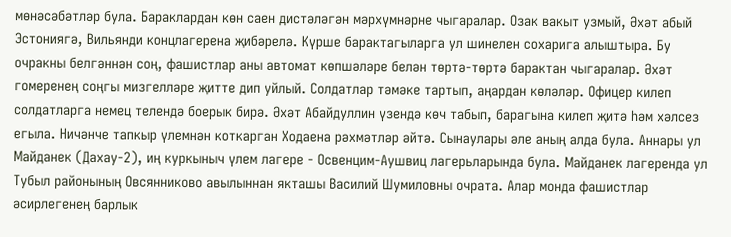мөнәсәбәтләр була. Бараклардан көн саен дистәләгән мәрхүмнәрне чыгаралар. Озак вакыт узмый, Әхәт абый Эстониягә, Вильянди концлагерена җибәрелә. Күрше барактагыларга ул шинелен сохарига алыштыра. Бу очракны белгәннән соң, фашистлар аны автомат көпшәләре белән төртә-төртә барактан чыгаралар. Әхәт гомеренең соңгы мизгелләре җитте дип уйлый. Солдатлар тәмәке тартып, аңардан көләләр. Офицер килеп солдатларга немец телендә боерык бирә. Әхәт Абайдуллин үзендә көч табып, барагына килеп җитә һәм хәлсез егыла. Ничәнче тапкыр үлемнән коткарган Ходаена рәхмәтләр әйтә. Сынаулары әле аның алда була. Аннары ул Майданек (Дахау-2), иң куркыныч үлем лагере - Освенцим-Аушвиц лагерьларында була. Майданек лагеренда ул Тубыл районының Овсянниково авылыннан якташы Василий Шумиловны очрата. Алар монда фашистлар әсирлегенең барлык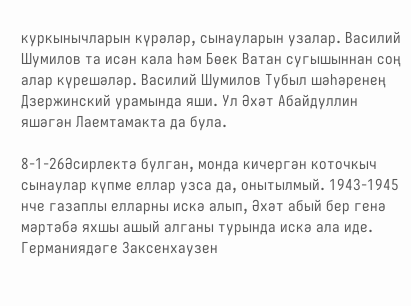куркынычларын күрәләр, сынауларын узалар. Василий Шумилов та исән кала һәм Бөек Ватан сугышыннан соң алар күрешәләр. Василий Шумилов Тубыл шәһәренең Дзержинский урамында яши. Ул Әхәт Абайдуллин яшәгән Лаемтамакта да була.

8-1-26Әсирлектә булган, монда кичергән коточкыч сынаулар күпме еллар узса да, онытылмый. 1943-1945 нче газаплы елларны искә алып, Әхәт абый бер генә мәртәбә яхшы ашый алганы турында искә ала иде. Германиядәге Заксенхаузен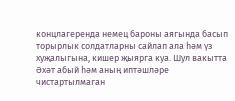концлагеренда немец бароны аягында басып торырлык солдатларны сайлап ала һәм үз хуҗалыгына, кишер җыярга куа. Шул вакытта Әхәт абый һәм аның иптәшләре чистартылмаган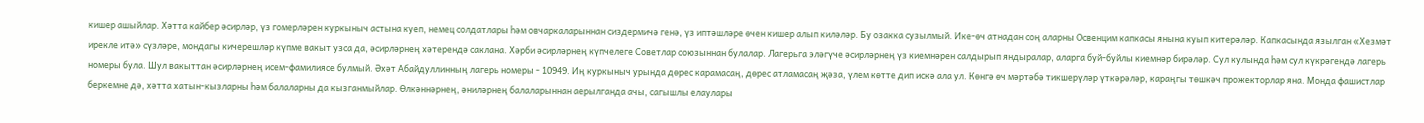кишер ашыйлар. Хәтта кайбер әсирләр, үз гомерләрен куркыныч астына куеп, немец солдатлары һәм овчаркаларыннан сиздермичә генә, үз иптәшләре өчен кишер алып киләләр. Бу озакка сузылмый. Ике-өч атнадан соң аларны Освенцим капкасы янына куып китерәләр. Капкасында язылган «Хезмәт ирекле итә» сүзләре, мондагы кичерешләр күпме вакыт узса да, әсирләрнең хәтерендә саклана. Хәрби әсирләрнең күпчелеге Советлар союзыннан булалар. Лагерьга эләгүче әсирләрнең үз киемнәрен салдырып яндыралар, аларга буй-буйлы киемнәр бирәләр. Сул кулында һәм сул күкрәгендә лагерь номеры була. Шул вакыттан әсирләрнең исем-фамилиясе булмый. Әхәт Абайдуллинның лагерь номеры - 10949. Иң куркыныч урында дөрес карамасаң, дөрес атламасаң җәза, үлем көтте дип искә ала ул. Көнгә өч мәртәбә тикшерүләр үткәрәләр, караңгы төшкәч прожекторлар яна. Монда фашистлар беркемне дә, хәтта хатын-кызларны һәм балаларны да кызганмыйлар. Өлкәннәрнең, әниләрнең балаларыннан аерылганда ачы, сагышлы елаулары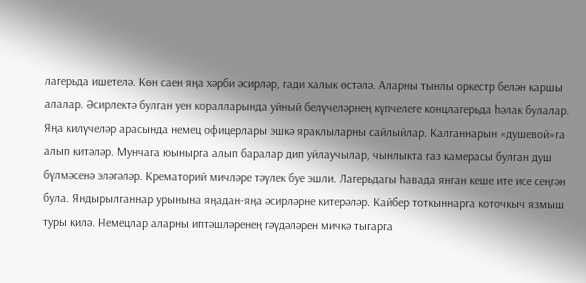лагерьда ишетелә. Көн саен яңа хәрби әсирләр, гади халык өстәлә. Аларны тынлы оркестр белән каршы алалар. Әсирлектә булган уен коралларында уйный белүчеләрнең күпчелеге концлагерьда һәлак булалар. Яңа килүчеләр арасында немец офицерлары эшкә яраклыларны сайлыйлар. Калганнарын «душевой»га алып китәләр. Мунчага юынырга алып баралар дип уйлаучылар, чынлыкта газ камерасы булган душ бүлмәсенә эләгәләр. Крематорий мичләре тәүлек буе эшли. Лагерьдагы һавада янган кеше ите исе сеңгән була. Яндырылганнар урынына яңадан-яңа әсирләрне китерәләр. Кайбер тоткыннарга коточкыч язмыш туры килә. Немецлар аларны иптәшләренең гәүдәләрен мичкә тыгарга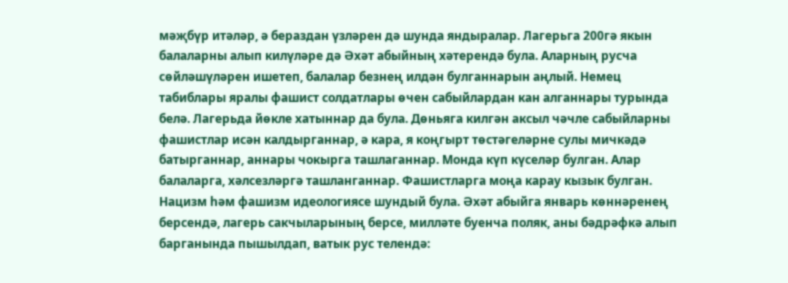мәҗбүр итәләр, ә бераздан үзләрен дә шунда яндыралар. Лагерьга 200гә якын балаларны алып килүләре дә Әхәт абыйның хәтерендә була. Аларның русча сөйләшүләрен ишетеп, балалар безнең илдән булганнарын аңлый. Немец табиблары яралы фашист солдатлары өчен сабыйлардан кан алганнары турында белә. Лагерьда йөкле хатыннар да була. Дөньяга килгән аксыл чәчле сабыйларны фашистлар исән калдырганнар, ә кара, я коңгырт төстәгеләрне сулы мичкәдә батырганнар, аннары чокырга ташлаганнар. Монда күп күселәр булган. Алар балаларга, хәлсезләргә ташланганнар. Фашистларга моңа карау кызык булган. Нацизм һәм фашизм идеологиясе шундый була. Әхәт абыйга январь көннәренең берсендә, лагерь сакчыларының берсе, милләте буенча поляк, аны бәдрәфкә алып барганында пышылдап, ватык рус телендә: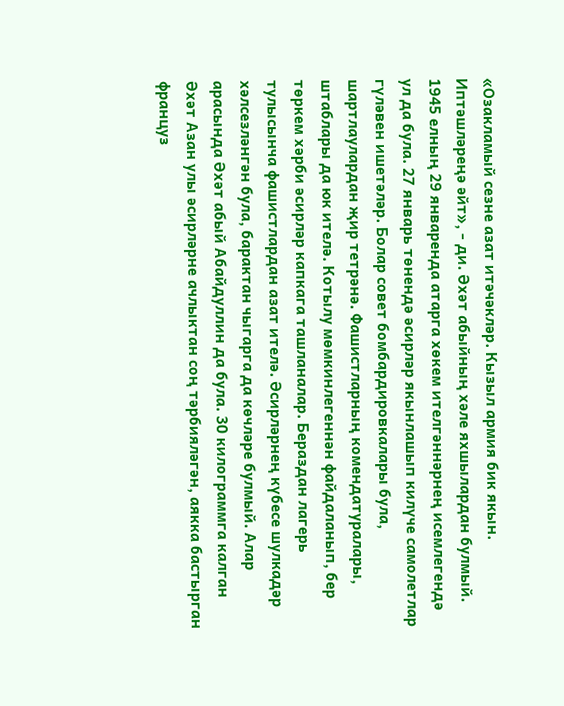«Озакламый сезне азат итәчәкләр. Кызыл армия бик якын. Иптәшләреңә әйт», - ди. Әхәт абыйның хәле яхшылардан булмый. 1945 елның 29 январенда атарга хөкем ителгәннәрнең исемлегендә ул да була. 27 январь төнендә әсирләр якынлашып килүче самолетлар гүләвен ишетәләр. Болар совет бомбардировкалары була, шартлаулардан җир тетрәнә. Фашистларның комендатуралары, штаблары да юк ителә. Котылу мөмкинлегеннән файдаланып, бер төркем хәрби әсирләр капкага ташланалар. Бераздан лагерь тулысынча фашистлардан азат ителә. Әсирләрнең күбесе шулкадәр хәлсезләнгән була, барактан чыгарга да көчләре булмый. Алар арасында Әхәт абый Абайдуллин да була. 30 килограммга калган Әхәт Азан улы әсирләрне ачлыктан соң тәрбияләгән, аякка бастырган француз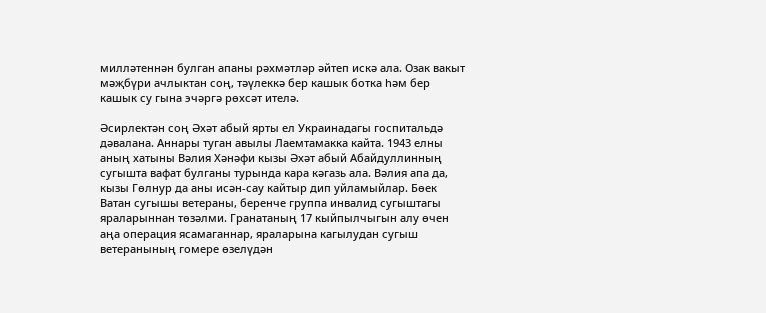милләтеннән булган апаны рәхмәтләр әйтеп искә ала. Озак вакыт мәҗбүри ачлыктан соң, тәүлеккә бер кашык ботка һәм бер кашык су гына эчәргә рөхсәт ителә.

Әсирлектән соң Әхәт абый ярты ел Украинадагы госпитальдә дәвалана. Аннары туган авылы Лаемтамакка кайта. 1943 елны аның хатыны Вәлия Хәнәфи кызы Әхәт абый Абайдуллинның сугышта вафат булганы турында кара кәгазь ала. Вәлия апа да, кызы Гөлнур да аны исән-сау кайтыр дип уйламыйлар. Бөек Ватан сугышы ветераны, беренче группа инвалид сугыштагы яраларыннан төзәлми. Гранатаның 17 кыйпылчыгын алу өчен аңа операция ясамаганнар, яраларына кагылудан сугыш ветеранының гомере өзелүдән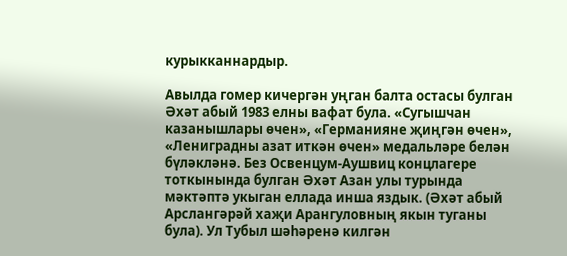курыкканнардыр.

Авылда гомер кичергән уңган балта остасы булган Әхәт абый 1983 елны вафат була. «Сугышчан казанышлары өчен», «Германияне җиңгән өчен», «Лениградны азат иткән өчен» медальләре белән бүләкләнә. Без Освенцум-Аушвиц концлагере тоткынында булган Әхәт Азан улы турында мәктәптә укыган еллада инша яздык. (Әхәт абый Арслангәрәй хаҗи Арангуловның якын туганы була). Ул Тубыл шәһәренә килгән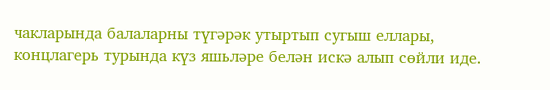чакларында балаларны түгәрәк утыртып сугыш еллары, концлагерь турында күз яшьләре белән искә алып сөйли иде.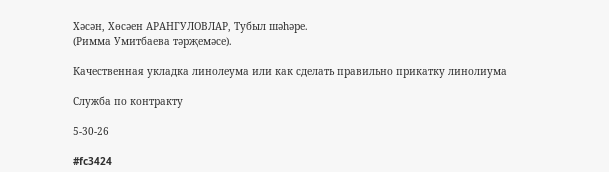Хәсән, Хөсәен АРАНГУЛОВЛАР, Тубыл шәһәре.
(Римма Умитбаева тәрҗемәсе).

Качественная укладка линолеума или как сделать правильно прикатку линолиума

Служба по контракту

5-30-26

#fc3424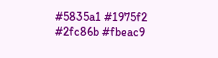#5835a1 #1975f2 #2fc86b #fbeac9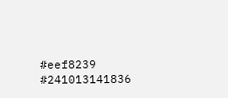#eef8239 #241013141836